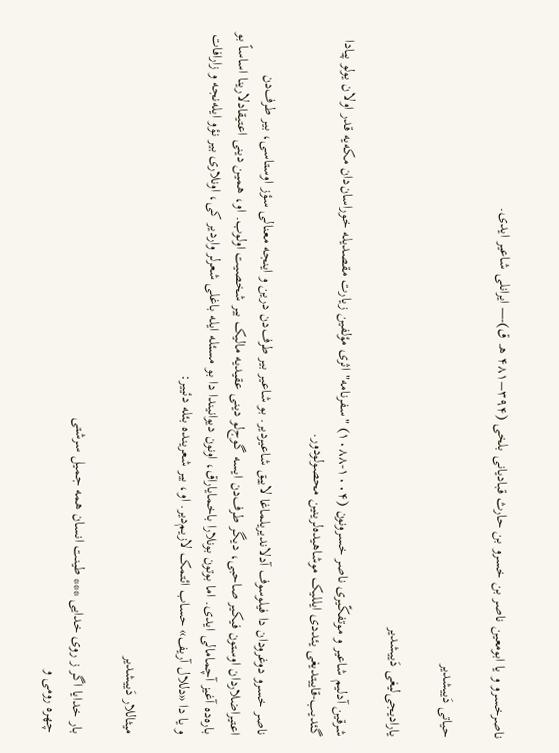ناصرخسرو و یا ابومعین ناصر بن خسرو بن حارث قبادیانی بلخی (۳۹۴–۴۸۱ ه‍. ق)-— ایرانلی شاعیر ایدی.

حیاتی دَییشدیر

یارادیجی‌لیغی دَییشدیر

شرقین آدلیم شاعیر و موتفکّیری ناصر خسرونون (۱۰۰۴-۱۰۸۸) "سفرنامه" اثری مؤلفین زیارت مقصدیله خوراسان‌دان مکه‌یه قدر اولان یولو پیادا گئدیب-قاییتدیغی یئددی ایللیک موشاهیده‌لرینین محصولودور.

ناصر خسرو دوغرودان دا فیلوسوف آدلاندیریلماغا لاییق شاعیردیر. بو شاعیر بیر طرف‌دن درین و اینجه معنالی سؤز اوستاسی، بیر طرف‌دن اعتیراضلاردان اوستون فیکیر صاحبی، دیگر طرف‌دن ایسه گوج‌لو دینی عقیدیه مالیک بیر شخصیت اولوب. او، همین دینی اعتیقادلارینا اساساً بو باره‌ده آغیز آچمامالی ایدی. اما بوتون بونلارا باخمایاراق، اونون دیوانیندا دا بو مسئله ایله باغلی شعرلر واردیر کی، اونلاری بیر نؤو ایله‌نجه و زارافات و یا دا «دللال آریف» حساب ائتمک لازیم‌دیر. او، بیر شعرینده بئله دئییر:

میثاللار دَییشدیر

بار خدایا اگر ز روی خدایی *** طینت انسان همه جمیل سرشتی
چهره رومی و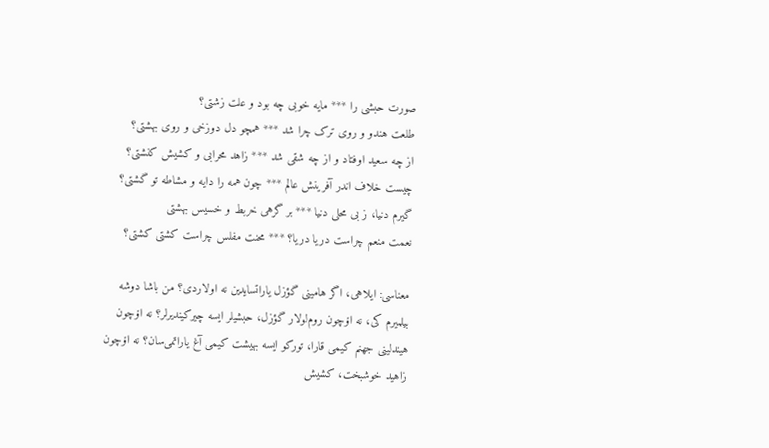صورت حبشی را *** مایه خوبی چه بود و علت زشتی؟
طلعت هندو و روی ترک چرا شد *** همچو دل دوزخی و روی بهشتی؟
از چه سعید اوفتاد و از چه شقی شد *** زاهد محرابی و کشیش کنشتی؟
چیست خلاف اندر آفرینش عالم *** چون همه را دایه و مشاطه تو گشتی؟
گیرم دنیا، ز بی محلی دنیا *** بر گرهی خربط و خسیس بهشتی
نعمت منعم چراست دریا دریا؟ *** محنت مفلس چراست کشتی کشتی؟

معناسی: ایلاهی، اگر هامینی گؤزل یاراتسایدین نه اولاردی؟ من باشا دوشه بیلمیرم کی، نه اۆچون روم‌لولار گؤزل، حبشیلر ایسه چیرکیندیرلر؟ نه اۆچون هیندلینی جهنم کیمی قارا، تورکو ایسه بهیشت کیمی آغ یاراتمی‌سان؟ نه اۆچون زاهید خوشبخت، کشیش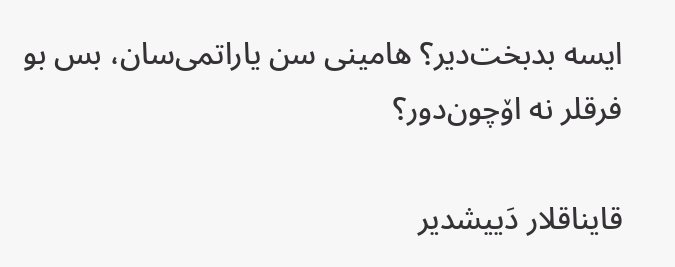ایسه بدبخت‌دیر؟ هامینی سن یاراتمی‌سان، بس بو فرقلر نه اۆچون‌دور؟

قایناقلار دَییشدیر